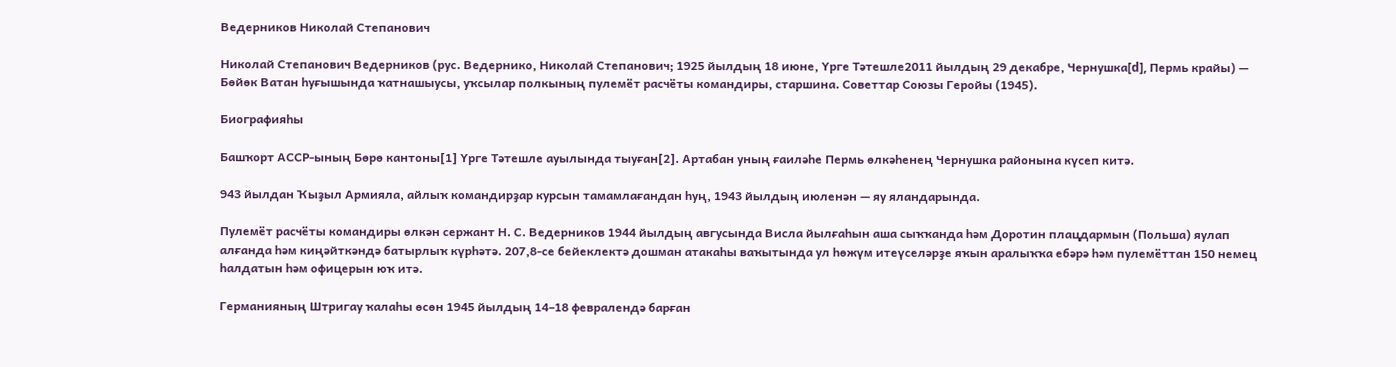Ведерников Николай Степанович

Николай Степанович Ведерников (рус. Ведернико, Николай Степанович; 1925 йылдың 18 июне, Үрге Тәтешле2011 йылдың 29 декабре, Чернушка[d], Пермь крайы) — Бөйөк Ватан һуғышында ҡатнашыусы, уҡсылар полкының пулемёт расчёты командиры, старшина. Советтар Союзы Геройы (1945).

Биографияһы

Башҡорт АССР-ының Бөрө кантоны[1] Үрге Тәтешле ауылында тыуған[2]. Артабан уның ғаиләһе Пермь өлкәһенең Чернушка районына күсеп китә.

943 йылдан Ҡыҙыл Армияла, айлыҡ командирҙар курсын тамамлағандан һуң, 1943 йылдың июленән — яу яландарында.

Пулемёт расчёты командиры өлкән сержант Н. С. Ведерников 1944 йылдың авгусында Висла йылғаһын аша сыҡҡанда һәм Доротин плацдармын (Польша) яулап алғанда һәм киңәйткәндә батырлыҡ күрһәтә. 207,8-се бейеклектә дошман атакаһы ваҡытында ул һөжүм итеүселәрҙе яҡын аралыҡҡа ебәрә һәм пулемёттан 150 немец һалдатын һәм офицерын юҡ итә.

Германияның Штригау ҡалаһы өсөн 1945 йылдың 14–18 февралендә барған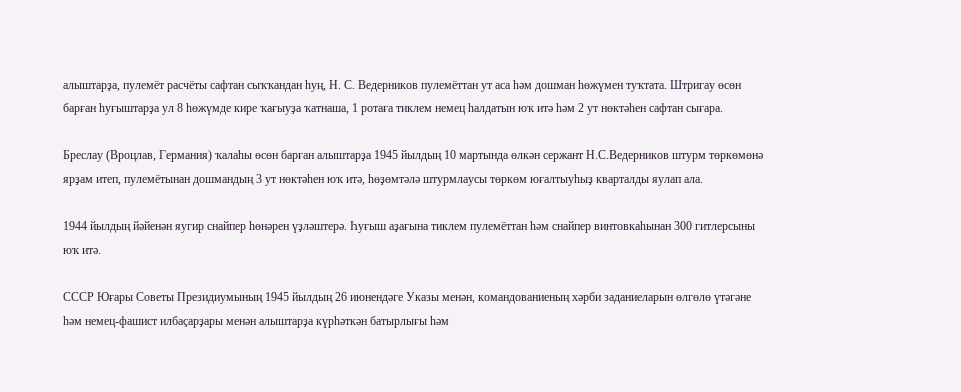алыштарҙа, пулемёт расчёты сафтан сыҡҡандан һуң, Н. С. Ведерников пулемёттан ут аса һәм дошман һөжүмен туҡтата. Штригау өсөн барған һуғыштарҙа ул 8 һөжүмде кире ҡағыуҙа ҡатнаша, 1 ротаға тиклем немец һалдатын юҡ итә һәм 2 ут нөктәһен сафтан сығара.

Бреслау (Вроцлав, Германия) ҡалаһы өсөн барған алыштарҙа 1945 йылдың 10 мартында өлкән сержант Н.С.Ведерников штурм төркөмөнә ярҙам итеп, пулемётынан дошмандың 3 ут нөктәһен юҡ итә, һөҙөмтәлә штурмлаусы төркөм юғалтыуһыҙ кварталды яулап ала.

1944 йылдың йәйенән яугир снайпер һөнәрен үҙләштерә. Һуғыш аҙағына тиклем пулемёттан һәм снайпер винтовкаһынан 300 гитлерсыны юҡ итә.

СССР Юғары Советы Президиумының 1945 йылдың 26 июнендәге Указы менән, командованиеның хәрби заданиеларын өлгөлө үтәгәне һәм немец-фашист илбаҫарҙары менән алыштарҙа күрһәткән батырлығы һәм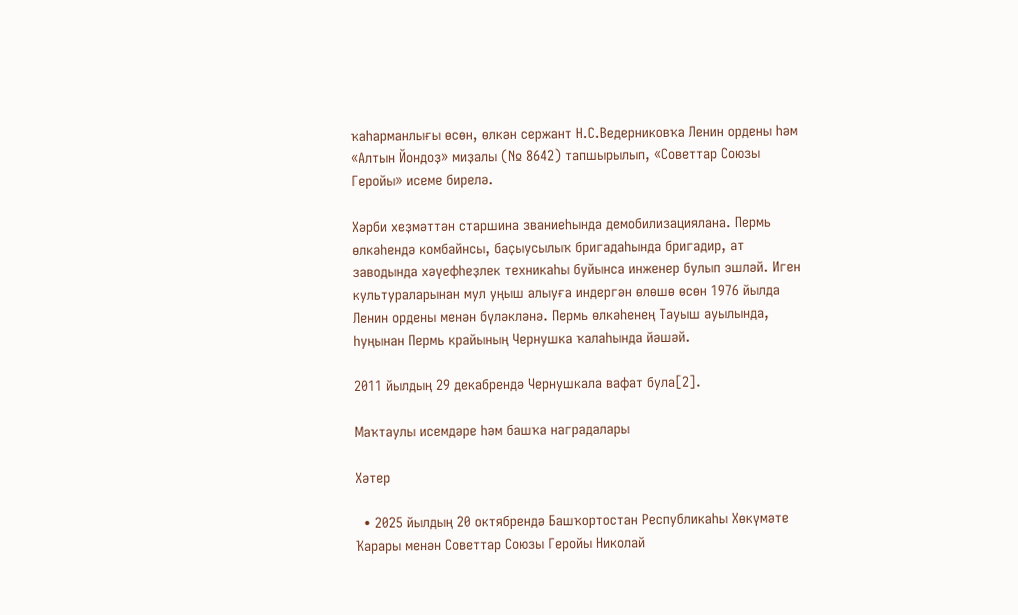ҡаһарманлығы өсөн, өлкән сержант Н.С.Ведерниковҡа Ленин ордены һәм «Алтын Йондоҙ» миҙалы (№ 8642) тапшырылып, «Советтар Союзы Геройы» исеме бирелә.

Хәрби хеҙмәттән старшина званиеһында демобилизациялана. Пермь өлкәһендә комбайнсы, баҫыусылыҡ бригадаһында бригадир, ат заводында хәүефһеҙлек техникаһы буйынса инженер булып эшләй. Иген культураларынан мул уңыш алыуға индергән өлөшө өсөн 1976 йылда Ленин ордены менән бүләкләнә. Пермь өлкәһенең Тауыш ауылында, һуңынан Пермь крайының Чернушка ҡалаһында йәшәй.

2011 йылдың 29 декабрендә Чернушкала вафат була[2].

Маҡтаулы исемдәре һәм башҡа наградалары

Хәтер

  • 2025 йылдың 20 октябрендә Башҡортостан Республикаһы Хөкүмәте Ҡарары менән Советтар Союзы Геройы Николай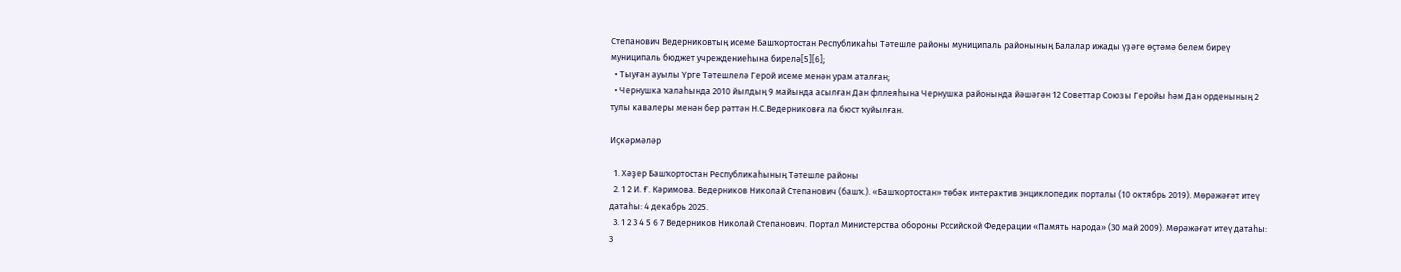Степанович Ведерниковтың исеме Башҡортостан Республикаһы Тәтешле районы муниципаль районының Балалар ижады үҙәге өҫтәмә белем биреү муниципаль бюджет учреждениеһына бирелә[5][6];
  • Тыуған ауылы Үрге Тәтешлелә Герой исеме менән урам аталған;
  • Чернушка ҡалаһында 2010 йылдың 9 майында асылған Дан фллеяһына Чернушка районында йәшәгән 12 Советтар Союзы Геройы һәм Дан орденының 2 тулы кавалеры менән бер рәттән Н.С.Ведерниковға ла бюст ҡуйылған.

Иҫкәрмәләр

  1. Хәҙер Башҡортостан Республикаһының Тәтешле районы
  2. 1 2 И. Ғ. Кәримова. Ведерников Николай Степанович (башҡ.). «Башҡортостан» төбәк интерактив энциклопедик порталы (10 октябрь 2019). Мөрәжәғәт итеү датаһы: 4 декабрь 2025.
  3. 1 2 3 4 5 6 7 Ведерников Николай Степанович. Портал Министерства обороны Рссийской Федерации «Память народа» (30 май 2009). Мөрәжәғәт итеү датаһы: 3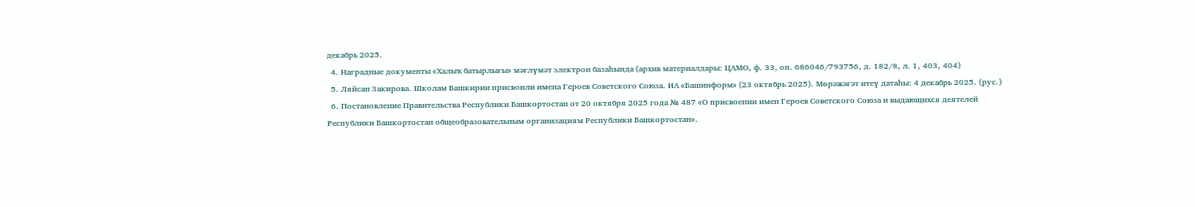декабрь 2025.
  4. Наградные документы «Халыҡ батырлығы» мәғлүмәт электрон базаһында (архив материалдары: ЦАМО, ф. 33, оп. 686046/793756, д. 182/8, л. 1, 403, 404)
  5. Ляйсан Закирова. Школам Башкирии присвоили имена Героев Советского Союза. ИА «Башинформ» (23 октябрь 2025). Мөрәжәғәт итеү датаһы: 4 декабрь 2025. (рус.)
  6. Постановление Правительства Республики Башкортостан от 20 октября 2025 года № 487 «О присвоении имен Героев Советского Союза и выдающихся деятелей Республики Башкортостан общеобразовательным организациям Республики Башкортостан».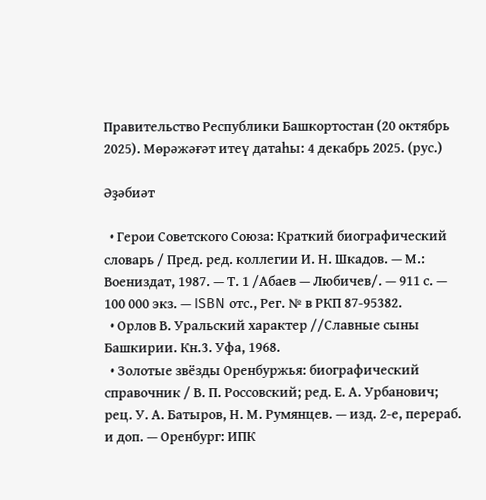Правительство Республики Башкортостан (20 октябрь 2025). Мөрәжәғәт итеү датаһы: 4 декабрь 2025. (рус.)

Әҙәбиәт

  • Герои Советского Союза: Краткий биографический словарь / Пред. ред. коллегии И. Н. Шкадов. — М.: Воениздат, 1987. — Т. 1 /Абаев — Любичев/. — 911 с. — 100 000 экз. — ISBN отс., Рег. № в РКП 87-95382.
  • Орлов В. Уральский характер //Славные сыны Башкирии. Кн.3. Уфа, 1968.
  • Золотые звёзды Оренбуржья: биографический справочник / В. П. Россовский; ред. Е. А. Урбанович; рец. У. А. Батыров, Н. М. Румянцев. — изд. 2-е, перераб. и доп. — Оренбург: ИПК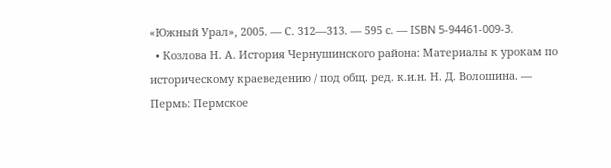«Южный Урал», 2005. — С. 312—313. — 595 с. — ISBN 5-94461-009-3.
  • Козлова Н. А. История Чернушинского района: Материалы к урокам по историческому краеведению / под общ. ред. к.и.н. Н. Д. Волошина. — Пермь: Пермское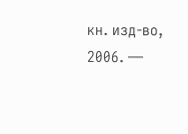кн. изд-во, 2006. —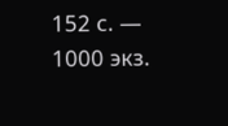152 с. — 1000 экз.